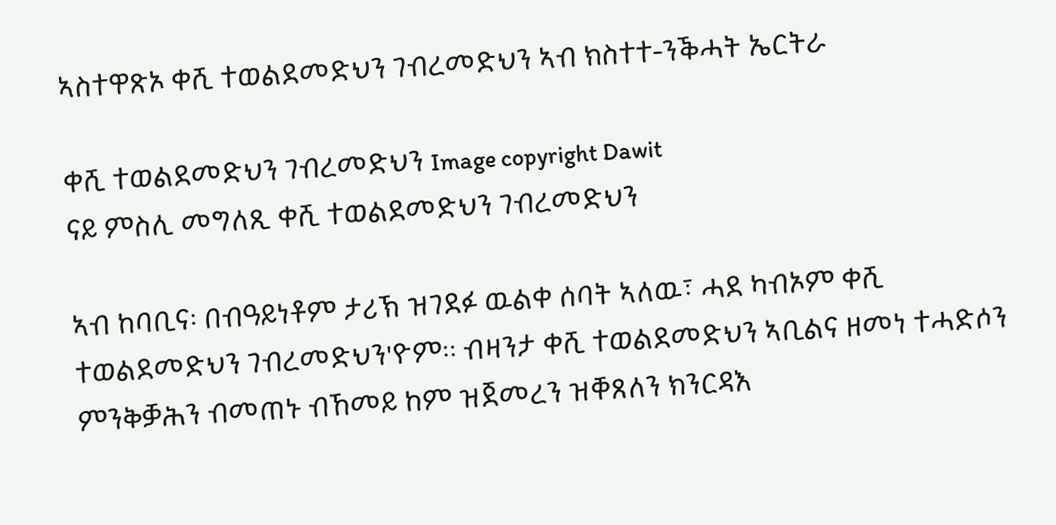ኣስተዋጽኦ ቀሺ ተወልደመድህን ገብረመድህን ኣብ ክስተተ-ንቕሓት ኤርትራ

ቀሺ ተወልደመድህን ገብረመድህን Image copyright Dawit
ናይ ምስሊ መግለጺ ቀሺ ተወልደመድህን ገብረመድህን

ኣብ ከባቢና፡ በብዓይነቶም ታሪኽ ዝገደፉ ዉልቀ ሰባት ኣለዉ፣ ሓደ ካብኦም ቀሺ ተወልደመድህን ገብረመድህን'ዮም። ብዛንታ ቀሺ ተወልደመድህን ኣቢልና ዘመነ ተሓድሶን ምንቅቓሕን ብመጠኑ ብኸመይ ከም ዝጀመረን ዝቐጸለን ክንርዳእ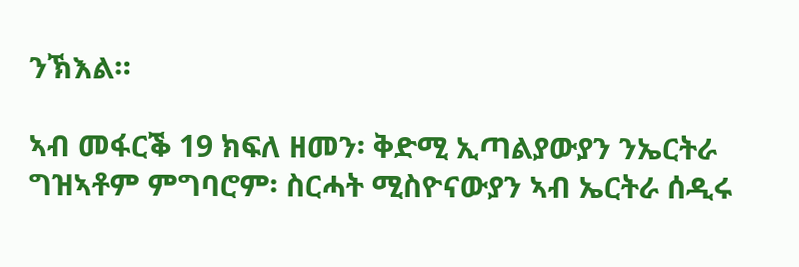ንኽእል።

ኣብ መፋርቕ 19 ክፍለ ዘመን፡ ቅድሚ ኢጣልያውያን ንኤርትራ ግዝኣቶም ምግባሮም፡ ስርሓት ሚስዮናውያን ኣብ ኤርትራ ሰዲሩ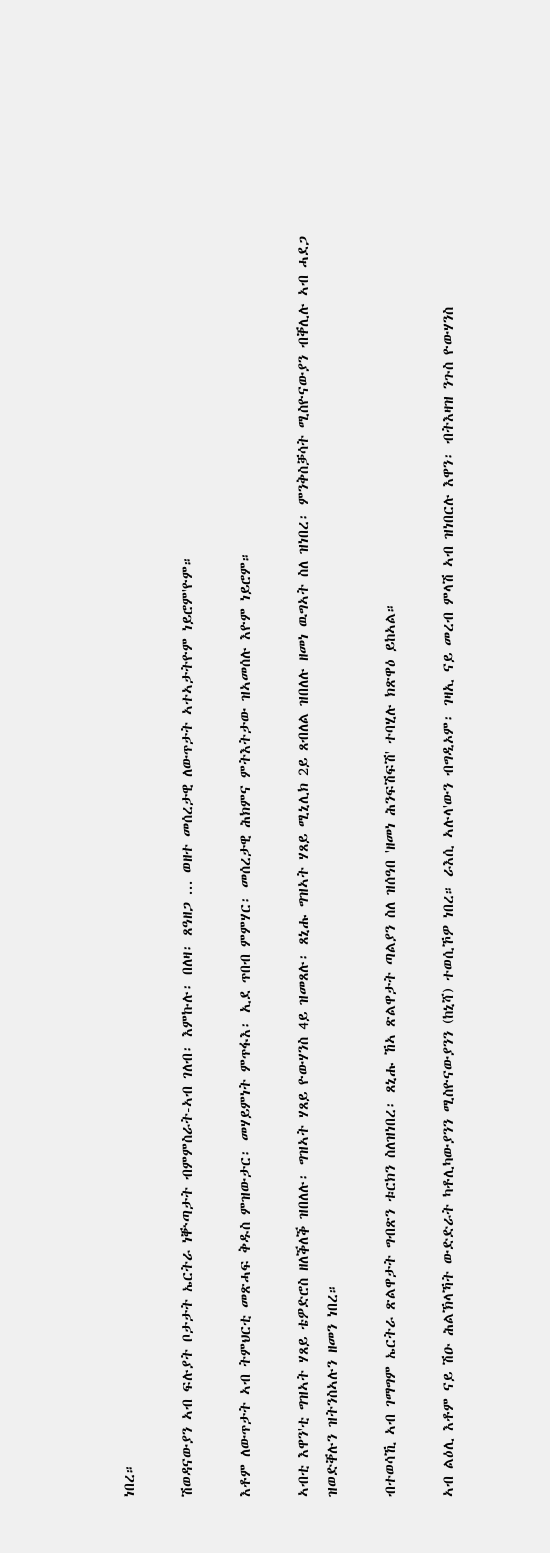ነበረ።

ሽወዳናውያን ኣብ ፍሉያት ቦታታት ኤርትራ ነቝጣታት ብምምስራት-ኣብ ገለብ፡ እምኩሉ፡ በለዛ፡ ጸዓዘጋ ... ወዘተ መሰረታዊ ለውጥታት ኣተኣታትዮም ነይሮም'ዮም።

እቶም ለውጥታት ኣብ ትምህርቲ መጽሓፍ ቅዱስ ምዝውታር፡ መሃይምነት ምጥፋእ፡ ኢደ ጥበብ ምምሃር፡ መሰረታዊ ሕክምና ምትእትታው ዝኣመሰሉ እዮም ነይሮም።

ኣብቲ እዋን'ቲ ግዝኣት ሃጸይ ቴዎድሮስ ዘለቕለቕ ዝበለሉ፡ ግዝኣት ሃጸይ ዮውሃንስ 4ይ ዝመጸሉ፡ ጸኒሑ ግዝኣት ሃጸይ ሚኒሊክ 2ይ ጸብለል ዝበለሉ ዘመነ ዉግኣት ስለ ዝነበረ፡ ምንቅስቓሳት ሚስዮናውያን ብቐሊሉ ኣብ ሓደጋ ዝወድቐሉን ዝትንስኣሉን ዘመን ነበረ።

ብተወሳኺ ኣብ ገማግም ኤርትራ ጽልዋታት ግብጽን ቱርክን ስለዝነበረ፡ ጸኒሑ ኸኣ ጽልዋታት ጣልያን ስለ ዝሰዓበ 'ዘመነ ሕንፍሽፍሽ' ተባሂሉ ክጽዋዕ ይከኣል።

ኣብ ልዕሊ እቶም ናይ ሽዑ ሕልኽላኻት ውድድራት ካቶሊካውያንን ሚስዮናውያንን (ከኒሻ) ተወሲኾዎ ነበረ። ራእሲ ኣሉላ'ውን ብግዲኦም፡ ገዛኢ ናይ መረብ ምላሽ ኣብ ዝነበርሉ እዋን፡ ብትእዛዝ ንጉስ ዮውሃንስ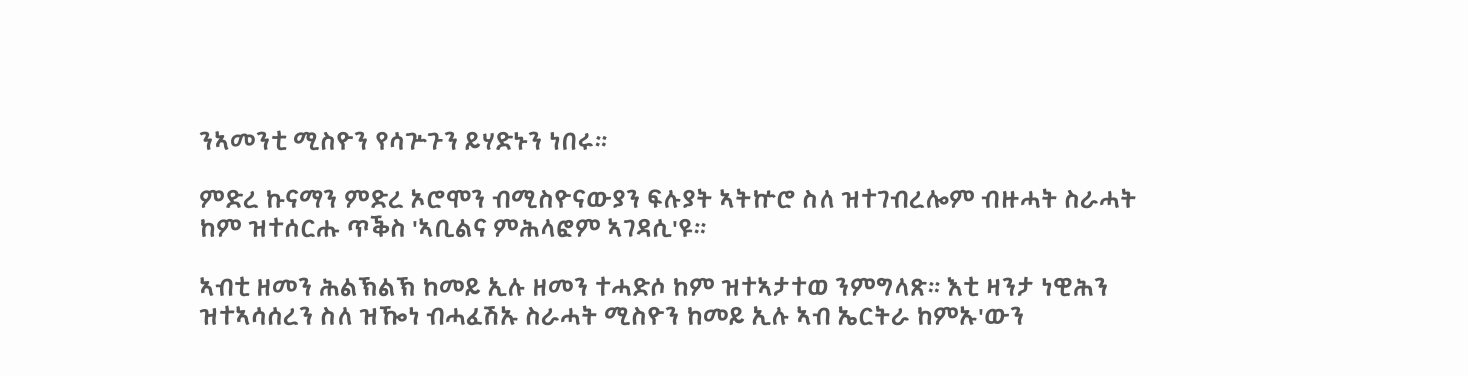ንኣመንቲ ሚስዮን የሳጕጉን ይሃድኑን ነበሩ።

ምድረ ኩናማን ምድረ ኦሮሞን ብሚስዮናውያን ፍሉያት ኣትኵሮ ስለ ዝተገብረሎም ብዙሓት ስራሓት ከም ዝተሰርሑ ጥቕስ 'ኣቢልና ምሕላፎም ኣገዳሲ'ዩ።

ኣብቲ ዘመን ሕልኽልኽ ከመይ ኢሉ ዘመን ተሓድሶ ከም ዝተኣታተወ ንምግላጽ። እቲ ዛንታ ነዊሕን ዝተኣሳሰረን ስለ ዝዀነ ብሓፈሽኡ ስራሓት ሚስዮን ከመይ ኢሉ ኣብ ኤርትራ ከምኡ'ውን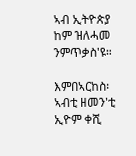ኣብ ኢትዮጵያ ከም ዝለሓመ ንምጥቃስ'ዩ።

እምበኣርከስ፡ ኣብቲ ዘመን'ቲ ኢዮም ቀሺ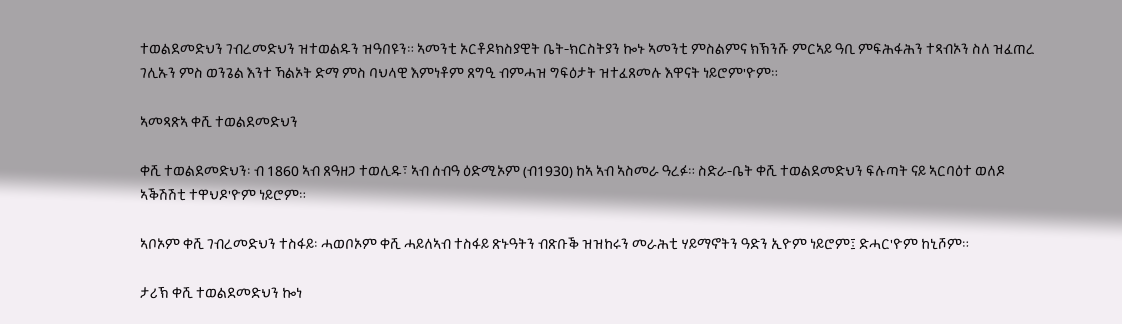ተወልደመድህን ገብረመድህን ዝተወልዱን ዝዓበዩን። ኣመንቲ ኦርቶዶክስያዊት ቤት-ክርስትያን ኰኑ ኣመንቲ ምስልምና ክኽንሹ ምርኣይ ዓቢ ምፍሕፋሕን ተጻብኦን ስለ ዝፈጠረ ገሊኡን ምስ ወንጌል እንተ ኻልኦት ድማ ምስ ባህላዊ እምነቶም ጸግዒ ብምሓዝ ግፍዕታት ዝተፈጸመሉ እዋናት ነይሮም'ዮም።

ኣመጻጽኣ ቀሺ ተወልደመድህን

ቀሺ ተወልደመድህን፡ ብ 1860 ኣብ ጸዓዘጋ ተወሊዱ፣ ኣብ ሰብዓ ዕድሚኦም (ብ1930) ከኣ ኣብ ኣስመራ ዓረፉ። ስድራ-ቤት ቀሺ ተወልደመድህን ፍሉጣት ናይ ኣርባዕተ ወለዶ ኣቕሽሽቲ ተዋህዶ'ዮም ነይሮም።

ኣቦኦም ቀሺ ገብረመድህን ተስፋይ፡ ሓወቦኦም ቀሺ ሓይለኣብ ተስፋይ ጽኑዓትን ብጽቡቕ ዝዝከሩን መራሕቲ ሃይማኖትን ዓድን ኢዮም ነይሮም፤ ድሓር'ዮም ከኒሾም።

ታሪኽ ቀሺ ተወልደመድህን ኰነ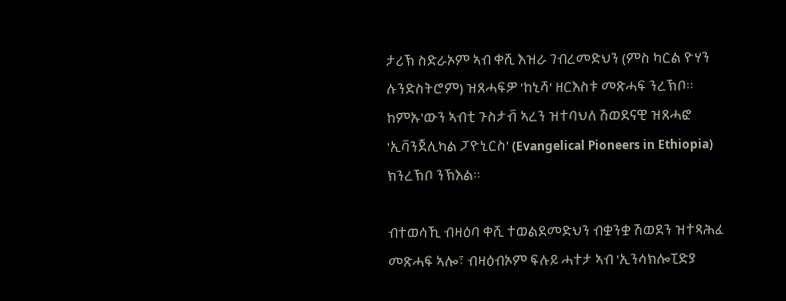ታሪኽ ስድራኦም ኣብ ቀሺ እዝራ ገብረመድህን (ምስ ካርል ዮሃን ሉንድስትሮም) ዝጸሓፍዎ 'ከኒሻ' ዘርእስቱ መጽሓፍ ንረኽቦ። ከምኡ'ውን ኣብቲ ጉስታቭ ኣረን ዝተባህለ ሽወደናዊ ዝጸሓፎ 'ኢቫንጀሊካል ፓዮኒርስ' (Evangelical Pioneers in Ethiopia) ክንረኽቦ ንኽእል።

ብተወሳኺ ብዛዕባ ቀሺ ተወልደመድህን ብቋንቋ ሽወደን ዝተጻሕፈ መጽሓፍ ኣሎ፣ ብዛዕብኦም ፍሉይ ሓተታ ኣብ 'ኢንሳክሎፒድያ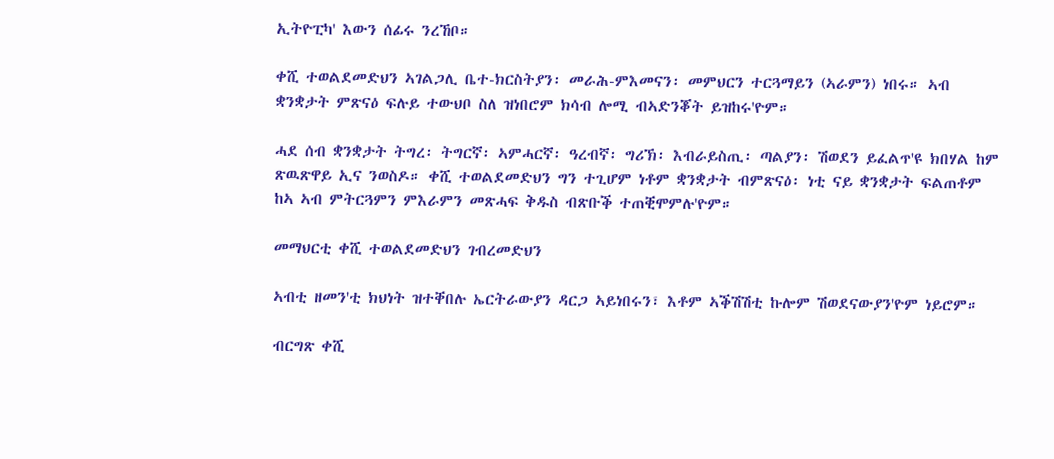ኢትዮፒካ' እውን ሰፊሩ ንረኸቦ።

ቀሺ ተወልደመድህን ኣገልጋሊ ቤተ-ክርስትያን፡ መራሕ-ምእመናን፡ መምህርን ተርጓማይን (ኣራምን) ነበሩ። ኣብ ቋንቋታት ምጽናዕ ፍሉይ ተውህቦ ስለ ዝነበሮም ክሳብ ሎሚ ብኣድንቖት ይዝከሩ'ዮም።

ሓደ ሰብ ቋንቋታት ትግረ፡ ትግርኛ፡ ኣምሓርኛ፡ ዓረብኛ፡ ግሪኽ፡ እብራይስጢ፡ ጣልያን፡ ሽወደን ይፈልጥ'ዩ ክበሃል ከም ጽዉጽዋይ ኢና ንወስዶ። ቀሺ ተወልደመድህን ግን ተጊሆም ነቶም ቋንቋታት ብምጽናዕ፡ ነቲ ናይ ቋንቋታት ፍልጠቶም ከኣ ኣብ ምትርጓምን ምእራምን መጽሓፍ ቅዱስ ብጽቡቕ ተጠቒሞምሉ'ዮም።

መማህርቲ ቀሺ ተወልደመድህን ገብረመድህን

ኣብቲ ዘመን'ቲ ክህነት ዝተቐበሉ ኤርትራውያን ዳርጋ ኣይነበሩን፣ እቶም ኣቕሽሽቲ ኩሎም ሽወደናውያን'ዮም ነይሮም።

ብርግጽ ቀሺ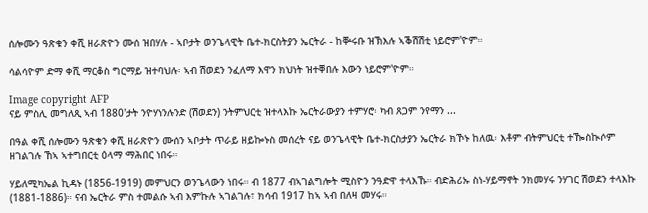ሰሎሙን ዓጽቁን ቀሺ ዘራጽዮን ሙሰ ዝበሃሉ - ኣቦታት ወንጌላዊት ቤተ-ክርስትያን ኤርትራ - ከቝሩቡ ዝኽእሉ ኣቕሽሽቲ ነይሮም'ዮም።

ሳልሳዮም ድማ ቀሺ ማርቆስ ግርማይ ዝተባህሉ፡ ኣብ ሽወደን ንፈለማ እዋን ክህነት ዝተቐበሉ እውን ነይሮም'ዮም።

Image copyright AFP
ናይ ምስሊ መግለጺ ኣብ 1880'ታት ንዮሃነንሉንድ (ሽወደን) ንትምህርቲ ዝተላእኩ ኤርትራውያን ተምሃሮ፡ ካብ ጸጋም ንየማን ...

በዓል ቀሺ ሰሎሙን ዓጽቁን ቀሺ ዘራጽዮን ሙሰን ኣቦታት ጥራይ ዘይኰኑስ መሰረት ናይ ወንጌላዊት ቤተ-ክርስታያን ኤርትራ ክኾኑ ከለዉ፡ እቶም ብትምህርቲ ተዀስኲሶም ዘገልገሉ ኸኣ ኣተግበርቲ ዕላማ ማሕበር ነበሩ።

ሃይለሚካኤል ኪዳኑ (1856-1919) መምህርን ወንጌላውን ነበሩ። ብ 1877 ብኣገልግሎት ሚስዮን ንዓድዋ ተላእኹ። ብድሕሪኡ ስነ-ሃይማኖት ንክመሃሩ ንሃገር ሽወደን ተላእኩ (1881-1886)። ናብ ኤርትራ ምስ ተመልሱ ኣብ እምኩሉ ኣገልገሉ፣ ክሳብ 1917 ከኣ ኣብ በለዛ መሃሩ።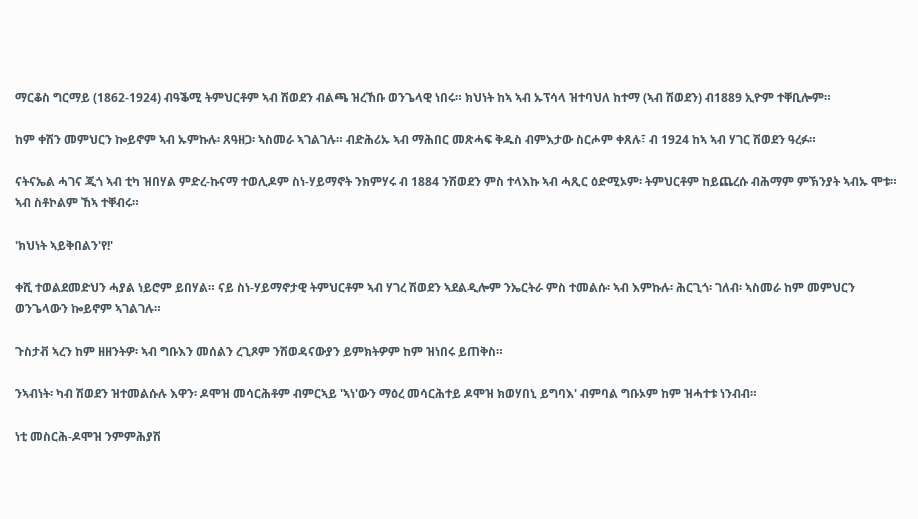ማርቆስ ግርማይ (1862-1924) ብዓቕሚ ትምህርቶም ኣብ ሽወደን ብልጫ ዝረኸቡ ወንጌላዊ ነበሩ። ክህነት ከኣ ኣብ ኡፕሳላ ዝተባህለ ከተማ (ኣብ ሽወደን) ብ1889 ኢዮም ተቐቢሎም።

ከም ቀሽን መምህርን ኰይኖም ኣብ ኡምኩሉ፡ ጸዓዘጋ፡ ኣስመራ ኣገልገሉ። ብድሕሪኡ ኣብ ማሕበር መጽሓፍ ቅዱስ ብምእታው ስርሖም ቀጸሉ፣ ብ 1924 ከኣ ኣብ ሃገር ሽወደን ዓረፉ።

ናትናኤል ሓገና ጂጎ ኣብ ቲካ ዝበሃል ምድረ-ኩናማ ተወሊዶም ስነ-ሃይማኖት ንክምሃሩ ብ 1884 ንሽወደን ምስ ተላእኩ ኣብ ሓጺር ዕድሚኦም፡ ትምህርቶም ከይጨረሱ ብሕማም ምኽንያት ኣብኡ ሞቱ። ኣብ ስቶኮልም ኸኣ ተቐብሩ።

'ክህነት ኣይቅበልን'የ!'

ቀሺ ተወልደመድህን ሓያል ነይሮም ይበሃል። ናይ ስነ-ሃይማኖታዊ ትምህርቶም ኣብ ሃገረ ሽወደን ኣደልዲሎም ንኤርትራ ምስ ተመልሱ፡ ኣብ እምኩሉ፡ ሕርጊጎ፡ ገለብ፡ ኣስመራ ከም መምህርን ወንጌላውን ኰይኖም ኣገልገሉ።

ጉስታቭ ኣረን ከም ዘዘንትዎ፡ ኣብ ግቡእን መሰልን ረጊጾም ንሽወዳናውያን ይምክትዎም ከም ዝነበሩ ይጠቅስ።

ንኣብነት፡ ካብ ሽወደን ዝተመልሱሉ እዋን፡ ዶሞዝ መሳርሕቶም ብምርኣይ 'ኣነ'ውን ማዕረ መሳርሕተይ ዶሞዝ ክወሃበኒ ይግባእ' ብምባል ግቡኦም ከም ዝሓተቱ ነንብብ።

ነቲ መስርሕ-ዶሞዝ ንምምሕያሽ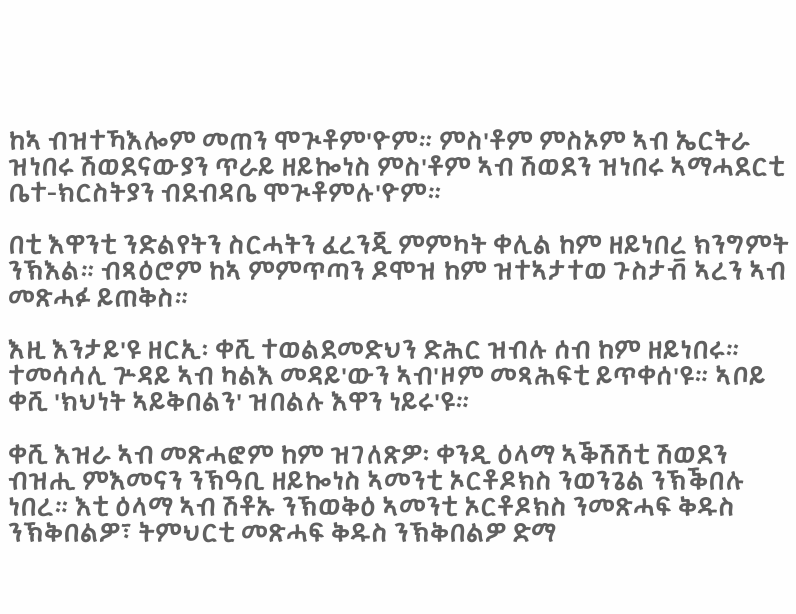ከኣ ብዝተኻእሎም መጠን ሞጒቶም'ዮም። ምስ'ቶም ምስኦም ኣብ ኤርትራ ዝነበሩ ሽወደናውያን ጥራይ ዘይኰነስ ምስ'ቶም ኣብ ሽወደን ዝነበሩ ኣማሓደርቲ ቤተ-ክርስትያን ብደብዳቤ ሞጒቶምሉ'ዮም።

በቲ እዋንቲ ንድልየትን ስርሓትን ፈረንጂ ምምካት ቀሊል ከም ዘይነበረ ክንግምት ንኽእል። ብጻዕሮም ከኣ ምምጥጣን ዶሞዝ ከም ዝተኣታተወ ጉስታቭ ኣረን ኣብ መጽሓፉ ይጠቅስ።

እዚ እንታይ'ዩ ዘርኢ፡ ቀሺ ተወልደመድህን ድሕር ዝብሉ ሰብ ከም ዘይነበሩ። ተመሳሳሊ ጕዳይ ኣብ ካልእ መዳይ'ውን ኣብ'ዞም መጻሕፍቲ ይጥቀሰ'ዩ። ኣቦይ ቀሺ 'ክህነት ኣይቅበልን' ዝበልሉ እዋን ነይሩ'ዩ።

ቀሺ እዝራ ኣብ መጽሓፎም ከም ዝገለጽዎ፡ ቀንዲ ዕላማ ኣቕሽሽቲ ሽወደን ብዝሒ ምእመናን ንኽዓቢ ዘይኰነስ ኣመንቲ ኦርቶዶክስ ንወንጌል ንኽቕበሉ ነበረ። እቲ ዕላማ ኣብ ሽቶኡ ንኽወቅዕ ኣመንቲ ኦርቶዶክስ ንመጽሓፍ ቅዱስ ንኽቅበልዎ፣ ትምህርቲ መጽሓፍ ቅዱስ ንኽቅበልዎ ድማ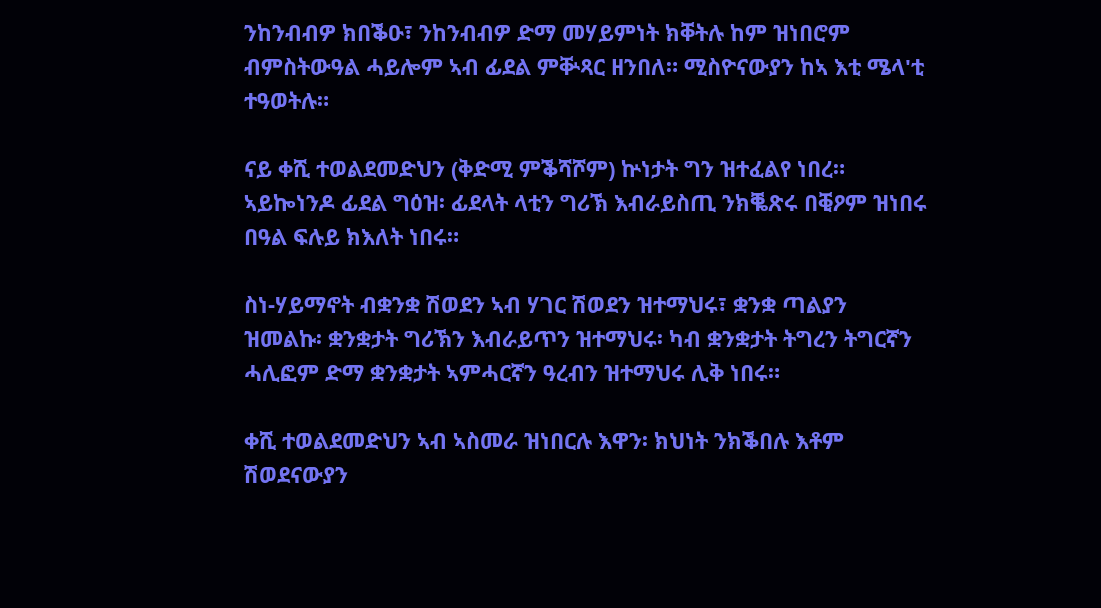ንከንብብዎ ክበቕዑ፣ ንከንብብዎ ድማ መሃይምነት ክቐትሉ ከም ዝነበሮም ብምስትውዓል ሓይሎም ኣብ ፊደል ምቝጻር ዘንበለ። ሚስዮናውያን ከኣ እቲ ሜላ'ቲ ተዓወትሉ።

ናይ ቀሺ ተወልደመድህን (ቅድሚ ምቕሻሾም) ኵነታት ግን ዝተፈልየ ነበረ። ኣይኰነንዶ ፊደል ግዕዝ፡ ፊደላት ላቲን ግሪኽ እብራይስጢ ንክቘጽሩ በቒዖም ዝነበሩ በዓል ፍሉይ ክእለት ነበሩ።

ስነ-ሃይማኖት ብቋንቋ ሽወደን ኣብ ሃገር ሽወደን ዝተማህሩ፣ ቋንቋ ጣልያን ዝመልኩ፡ ቋንቋታት ግሪኽን እብራይጥን ዝተማህሩ፡ ካብ ቋንቋታት ትግረን ትግርኛን ሓሊፎም ድማ ቋንቋታት ኣምሓርኛን ዓረብን ዝተማህሩ ሊቅ ነበሩ።

ቀሺ ተወልደመድህን ኣብ ኣስመራ ዝነበርሉ እዋን፡ ክህነት ንክቕበሉ እቶም ሽወደናውያን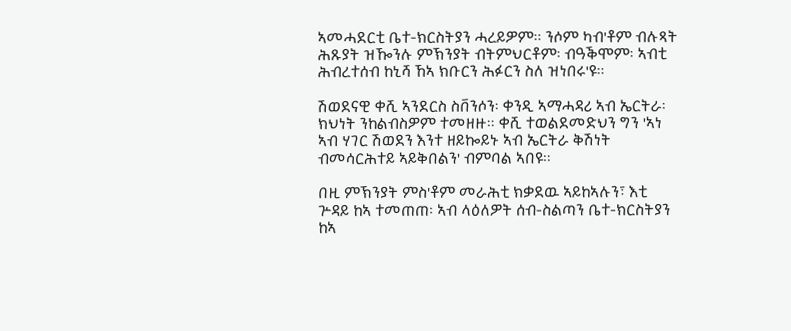ኣመሓደርቲ ቤተ-ክርስትያን ሓረይዎም። ንሶም ካብ'ቶም ብሉጻት ሕጹያት ዝዀንሉ ምኽንያት ብትምህርቶም፡ ብዓቕሞም፡ ኣብቲ ሕብረተሰብ ከኒሻ ኸኣ ክቡርን ሕፉርን ስለ ዝነበሩ'ዩ።

ሽወደናዊ ቀሺ ኣንደርስ ስቨንሶን፡ ቀንዲ ኣማሓዳሪ ኣብ ኤርትራ፡ ክህነት ንከልብስዎም ተመዘዙ። ቀሺ ተወልደመድህን ግን 'ኣነ ኣብ ሃገር ሽወደን እንተ ዘይኰይኑ ኣብ ኤርትራ ቅሽነት ብመሳርሕተይ ኣይቅበልን' ብምባል ኣበዩ።

በዚ ምኽንያት ምስ'ቶም መራሕቲ ክቃደዉ ኣይከኣሉን፣ እቲ ጕዳይ ከኣ ተመጠጠ፡ ኣብ ላዕለዎት ሰብ-ስልጣን ቤተ-ክርስትያን ከኣ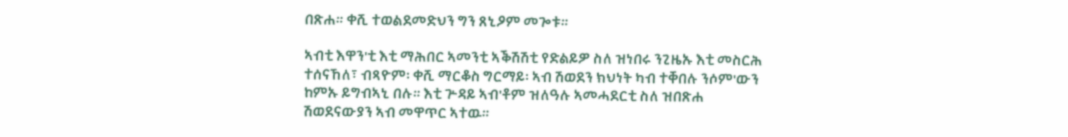በጽሐ። ቀሺ ተወልደመድህን ግን ጸኒዖም መጐቱ።

ኣብቲ እዋን'ቲ እቲ ማሕበር ኣመንቲ ኣቕሽሽቲ የድልይዎ ስለ ዝነበሩ ንጊዜኡ እቲ መስርሕ ተሰናኸለ፣ ብጻዮም፡ ቀሺ ማርቆስ ግርማይ፡ ኣብ ሽወደን ክህነት ካብ ተቐበሉ ንሶም'ውን ከምኡ ይግብኣኒ በሉ። እቲ ጕዳይ ኣብ'ቶም ዝለዓሉ ኣመሓደርቲ ስለ ዝበጽሐ ሽወደናውያን ኣብ መዋጥር ኣተዉ።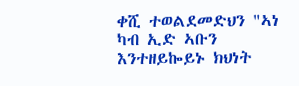ቀሺ ተወልደመድህን "ኣነ ካብ ኢድ ኣቡን እንተዘይኰይኑ ክህነት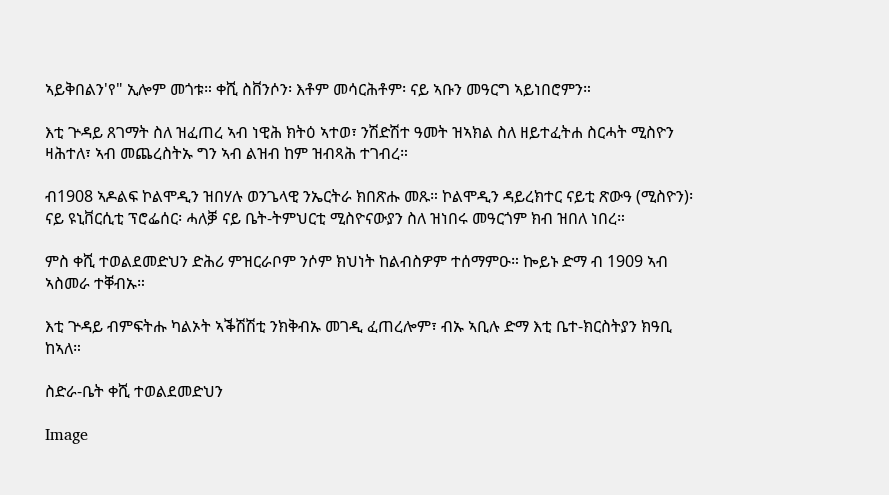ኣይቅበልን'የ" ኢሎም መጎቱ። ቀሺ ስቨንሶን፡ እቶም መሳርሕቶም፡ ናይ ኣቡን መዓርግ ኣይነበሮምን።

እቲ ጕዳይ ጸገማት ስለ ዝፈጠረ ኣብ ነዊሕ ክትዕ ኣተወ፣ ንሽድሽተ ዓመት ዝኣክል ስለ ዘይተፈትሐ ስርሓት ሚስዮን ዛሕተለ፣ ኣብ መጨረስትኡ ግን ኣብ ልዝብ ከም ዝብጻሕ ተገብረ።

ብ1908 ኣዶልፍ ኮልሞዲን ዝበሃሉ ወንጌላዊ ንኤርትራ ክበጽሑ መጹ። ኮልሞዲን ዳይረክተር ናይቲ ጽውዓ (ሚስዮን)፡ ናይ ዩኒቨርሲቲ ፕሮፌሰር፡ ሓለቓ ናይ ቤት-ትምህርቲ ሚስዮናውያን ስለ ዝነበሩ መዓርጎም ክብ ዝበለ ነበረ።

ምስ ቀሺ ተወልደመድህን ድሕሪ ምዝርራቦም ንሶም ክህነት ከልብስዎም ተሰማምዑ። ኰይኑ ድማ ብ 1909 ኣብ ኣስመራ ተቐብኡ።

እቲ ጕዳይ ብምፍትሑ ካልኦት ኣቕሽሽቲ ንክቅብኡ መገዲ ፈጠረሎም፣ ብኡ ኣቢሉ ድማ እቲ ቤተ-ክርስትያን ክዓቢ ከኣለ።

ስድራ-ቤት ቀሺ ተወልደመድህን

Image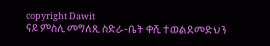copyright Dawit
ናይ ምስሊ መግለጺ ስድራ-ቤት ቀሺ ተወልደመድህን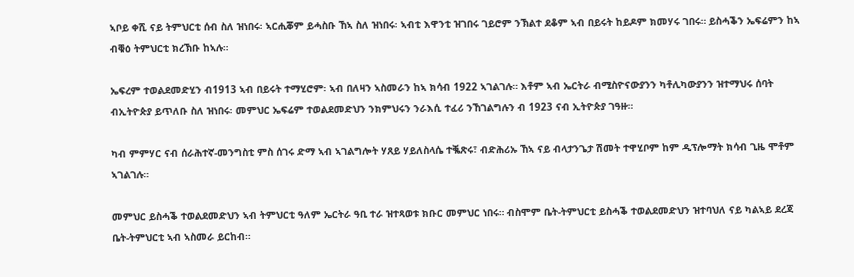ኣቦይ ቀሺ ናይ ትምህርቲ ሰብ ስለ ዝነበሩ፡ ኣርሒቖም ይሓስቡ ኸኣ ስለ ዝነበሩ፡ ኣብቲ እዋንቲ ዝገበሩ ገይሮም ንኽልተ ደቆም ኣብ በይሩት ከይዶም ክመሃሩ ገበሩ። ይስሓቕን ኤፍሬምን ከኣ ብቑዕ ትምህርቲ ክረኽቡ ከኣሉ።

ኤፍረም ተወልደመድሂን ብ1913 ኣብ በይሩት ተማሂሮም፡ ኣብ በለዛን ኣስመራን ከኣ ክሳብ 1922 ኣገልገሉ። እቶም ኣብ ኤርትራ ብሚስዮናውያንን ካቶሊካውያንን ዝተማህሩ ሰባት ብኢትዮጵያ ይጥለቡ ስለ ዝነበሩ፡ መምህር ኤፍሬም ተወልደመድህን ንክምህሩን ንራእሲ ተፈሪ ንኸገልግሉን ብ 1923 ናብ ኢትዮጵያ ገዓዙ።

ካብ ምምሃር ናብ ሰራሕተኛ-መንግስቲ ምስ ሰገሩ ድማ ኣብ ኣገልግሎት ሃጸይ ሃይለስላሴ ተቘጽሩ፣ ብድሕሪኡ ኸኣ ናይ ብላታንጌታ ሽመት ተዋሂቦም ከም ዲፕሎማት ክሳብ ጊዜ ሞቶም ኣገልገሉ።

መምህር ይስሓቕ ተወልደመድህን ኣብ ትምህርቲ ዓለም ኤርትራ ዓቢ ተራ ዝተጻወቱ ክቡር መምህር ነበሩ። ብስሞም ቤት-ትምህርቲ ይስሓቕ ተወልደመድህን ዝተባህለ ናይ ካልኣይ ደረጃ ቤት-ትምህርቲ ኣብ ኣስመራ ይርከብ።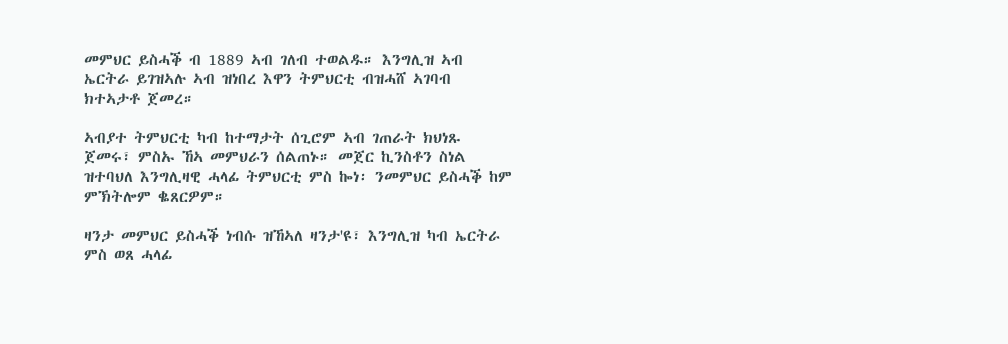መምህር ይስሓቕ ብ 1889 ኣብ ገለብ ተወልዱ። እንግሊዝ ኣብ ኤርትራ ይገዝኣሉ ኣብ ዝነበረ እዋን ትምህርቲ ብዝሓሸ ኣገባብ ክተኣታቶ ጀመረ።

ኣብያተ ትምህርቲ ካብ ከተማታት ሰጊሮም ኣብ ገጠራት ክህነጹ ጀመሩ፣ ምስኡ ኸኣ መምህራን ሰልጠኑ። መጀር ኪንስቶን ስነል ዝተባህለ እንግሊዛዊ ሓላፊ ትምህርቲ ምስ ኰነ፡ ንመምህር ይስሓቕ ከም ምኽትሎም ቈጸርዎም።

ዛንታ መምህር ይስሓቕ ነብሱ ዝኸኣለ ዛንታ'ዩ፣ እንግሊዝ ካብ ኤርትራ ምስ ወጸ ሓላፊ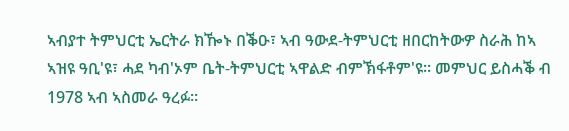ኣብያተ ትምህርቲ ኤርትራ ክዀኑ በቕዑ፣ ኣብ ዓውደ-ትምህርቲ ዘበርከትውዎ ስራሕ ከኣ ኣዝዩ ዓቢ'ዩ፣ ሓደ ካብ'ኦም ቤት-ትምህርቲ ኣዋልድ ብምኽፋቶም'ዩ። መምህር ይስሓቕ ብ 1978 ኣብ ኣስመራ ዓረፉ።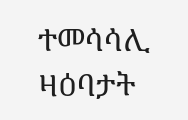ተመሳሳሊ ዛዕባታት